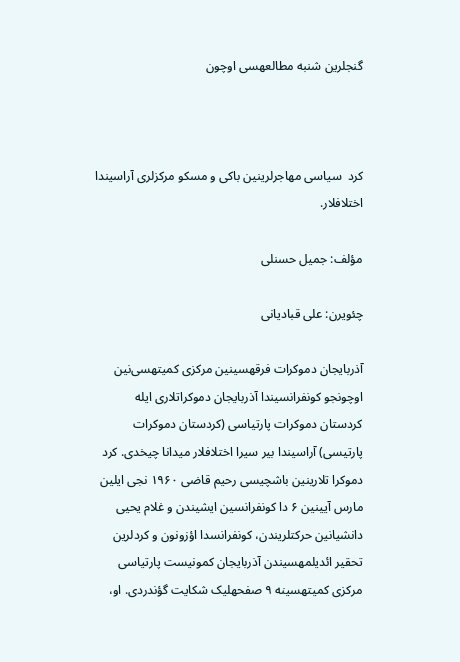گنجلرین شنبه مطالعهسی اوچون



کرد  سیاسی مهاجرلرینین باکی و مسکو مرکزلری آراسیندا اختلافلار.

مؤلف: جمیل حسنلی

چئویرن: علی قبادیانی

آذربایجان دموکرات فرقهسینین مرکزی کمیتهسی‌نین اوچونجو کونفرانسیندا آذربایجان دموکراتلاری ایله کردستان دموکرات پارتیاسی (کردستان دموکرات پارتیسی) آراسیندا بیر سیرا اختلافلار میدانا چیخدی. کرد  دموکرا تلارینین باشچیسی رحیم قاضی ۱۹۶۰ نجی ایلین مارس آیینین ۶ دا کونفرانسین ایشیندن و غلام یحیی دانشیانین حرکتلریندن، کونفرانسدا اؤزونون و کردلرین تحقیر ائدیلمهسیندن آذربایجان کمونیست پارتیاسی مرکزی کمیتهسینه ۹ صفحهلیک شکایت گؤندردی. او،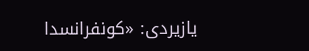یازیردی: «کونفرانسدا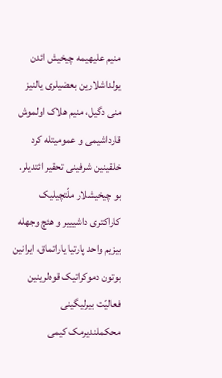منیم علیهیمه چیخیش ائدن یولداشلارین بعضیلری یالنیز منی دگیل، منیم هلاک اولموش قارداشیمی و عمومیتله کرد  خلقینین شرفینی تحقیر ائتدیلر. بو چیخیشلار ملّتچیلیک کاراکتری داشیییر و هئچ وجهله بیزیم واحد پارتیا یاراتماق، ایرانین بوتون دموکراتیک قوه‌‌لرینین فعالیّت بیرلیگینی محکملندیرمک کیمی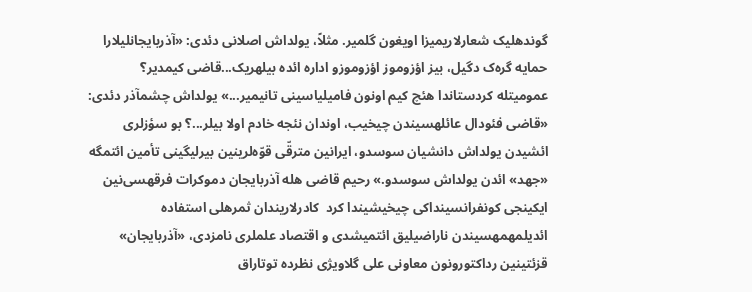گوندهلیک شعارلاریمیزا اویغون گلمیر. مثلاً، یولداش اصلانی دئدی: «آذربایجانلیلارا حمایه گره‌ک دگیل، بیز اؤزوموز اؤزوموزو اداره ائده بیلهریک...قاضی کیمدیر؟ عمومیتله کردستاندا هئچ کیم اونون فامیلیاسینی تانیمیر...» یولداش چشمآذر دئدی: «قاضی فئودال عائلهسیندن چیخیب، اوندان نئجه خادم اولا بیلر...؟ بو سؤزلری ائشیدن یولداش دانشیان سوسدو، ایرانین مترقّی قوّه‌‌لرینین بیرلیگینی تأمین ائتمگه «جهد» ائدن یولداش سوسدو.» رحیم قاضی هله آذربایجان دموکرات فرقهسی‌‌نین ایکینجی کونفرانسینداکی چیخیشیندا کرد  کادرلاریندان ثمرهلی استفاده ائدیلمهمهسیندن ناراضیلیق ائتمیشدی و اقتصاد علملری نامزدی، «آذربایجان» قزئتینین رداکتورونون معاونی علی گلاویژی نظرده توتاراق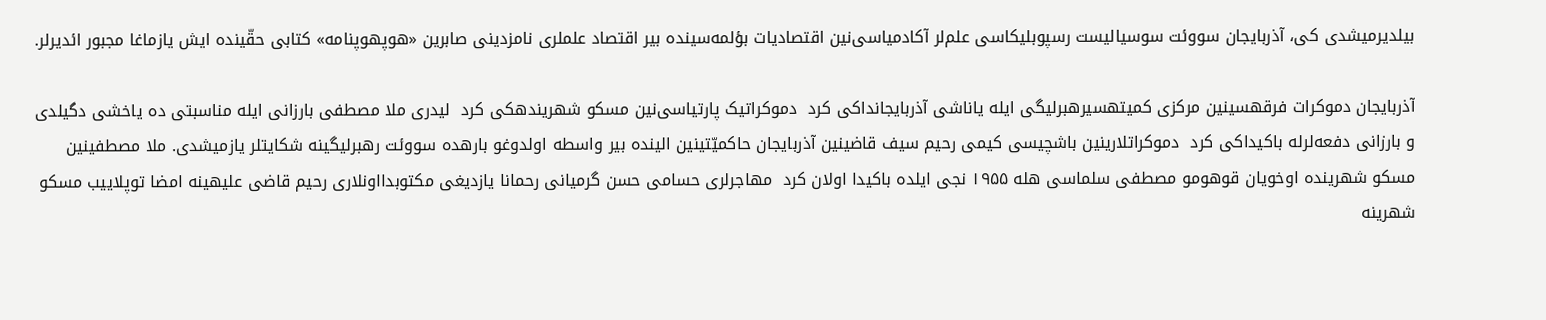بیلدیرمیشدی کی، آذربایجان سووئت سوسیالیست رسپوبلیکاسی علم‌لر آکادمیاسی‌نین اقتصادیات بؤلمه‌‌سینده بیر اقتصاد علملری نامزدینی صابرین «هوپهوپنامه» کتابی حقّینده ایش یازماغا مجبور ائدیرلر.

آذربایجان دموکرات فرقهسینین مرکزی کمیتهسیرهبرلیگی ایله یاناشی آذربایجانداکی کرد  دموکراتیک پارتیاسی‌‌نین مسکو شهریندهکی کرد  لیدری ملا مصطفی بارزانی ایله مناسبتی ده یاخشی دگیلدی و بارزانی دفعه‌‌لرله باکیداکی کرد  دموکراتلارینین باشچیسی کیمی رحیم سیف قاضینین آذربایجان حاکمیّتینین الینده بیر واسطه اولدوغو بارهده سووئت رهبرلیگینه شکایتلر یازمیشدی. ملا مصطفینین مسکو شهرینده اوخویان قوهومو مصطفی سلماسی هله ۱۹۵۵ نجی ایلده باکیدا اولان کرد  مهاجرلری حسامی حسن گرمیانی رحمانا یازدیغی مکتوبدااونلاری رحیم قاضی علیهینه امضا توپلاییب مسکو شهرینه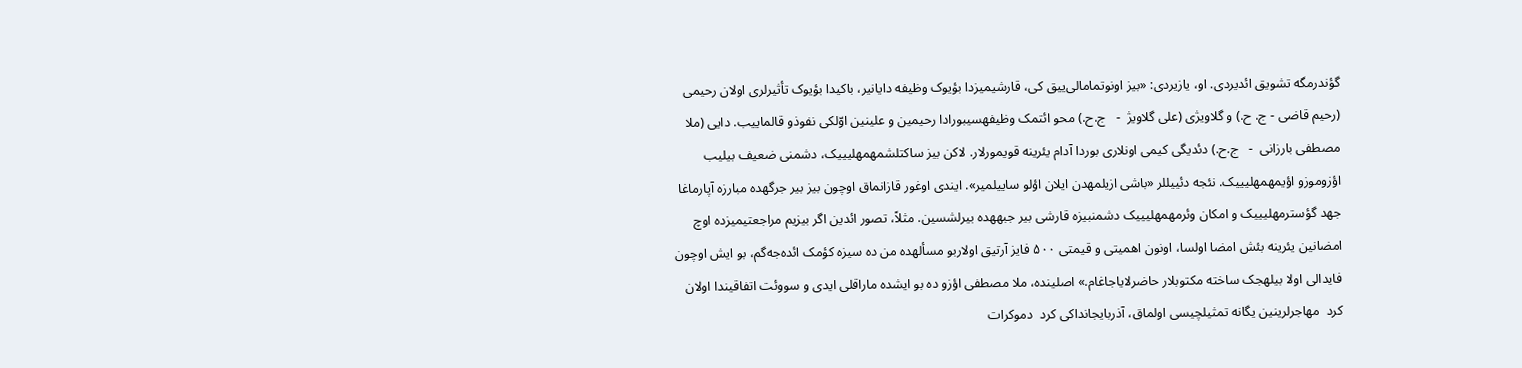گؤندرمگه تشویق ائدیردی. او، یازیردی: «بیز اونوتمامالی‌ییق کی، قارشیمیزدا بؤیوک وظیفه دایانیر، باکیدا بؤیوک تأثیرلری اولان رحیمی (رحیم قاضی - ج. ح.) و گلاویژی (علی گلاویژ  -   ج.ح.) محو ائتمک وظیفهسیبورادا رحیمین و علینین اوّلکی نفوذو قالماییب. دایی (ملا مصطفی بارزانی  -   ج.ح.) دئدیگی کیمی اونلاری بوردا آدام یئرینه قویمورلار. لاکن بیز ساکتلشمهمهلیییک، دشمنی ضعیف بیلیب اؤزوموزو اؤیمهمهلیییک. نئجه دئییللر «باشی ازیلمهدن ایلان اؤلو ساییلمیر». ایندی اوغور قازانماق اوچون بیز بیر جرگهده مبارزه آپارماغا جهد گؤسترمهلیییک و امکان وئرمهمهلیییک دشمنبیزه قارشی بیر جبههده بیرلشسین. مثلاً، تصور ائدین اگر بیزیم مراجعتیمیزده اوچ امضانین یئرینه بئش امضا اولسا، اونون اهمیتی و قیمتی ۵۰۰ فایز آرتیق اولاربو مسألهده من ده سیزه کؤمک ائد‌ه‌جه‌گم، بو ایش اوچون فایدالی اولا بیلهجک ساخته مکتوبلار حاضرلایاجاغام.» اصلینده، ملا مصطفی اؤزو ده بو ایشده ماراقلی ایدی و سووئت اتفاقیندا اولان کرد  مهاجرلرینین یگانه تمثیلچیسی اولماق، آذربایجانداکی کرد  دموکرات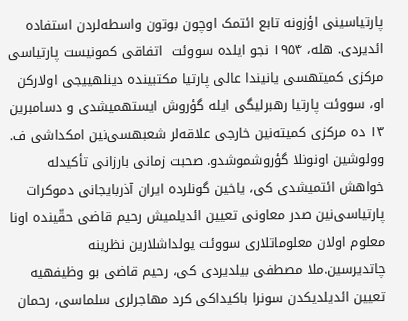پارتیاسینی اؤزونه تابع ائتمک اوچون بوتون واسطه‌‌لردن استفاده ائدیردی. هله، ۱۹۵۴ نجو ایلده سووئت  اتفاقی کمونیست پارتیاسی مرکزی کمیتهسی یانیندا عالی پارتیا مکتبینده دینلهییجی اولارکن او، سووئت پارتیا رهبرلیگی ایله گؤروش ایستهمیشدی و دسامبرین ۱۳ ده مرکزی کمیته‌نین خارجی علاقه‌‌لر شعبهسی‌‌نین امکداشی ف. وولوشین اونونلا گؤروشموشدو. صحبت زمانی بارزانی تأکیدله خواهش ائتمیشدی کی، یاخین گونلرده ایران آذربایجانی دموکرات پارتیاسی‌‌نین صدر معاونی تعیین ائدیلمیش رحیم قاضی حقّینده اونا معلوم اولان معلوماتلاری سووئت یولداشلارین نظرینه چاتدیرسین.ملا مصطفی بیلدیردی کی، رحیم قاضی بو وظیفهیه تعیین ائدیلدیکدن سونرا باکیداکی کرد مهاجرلری سلماسی، رحمان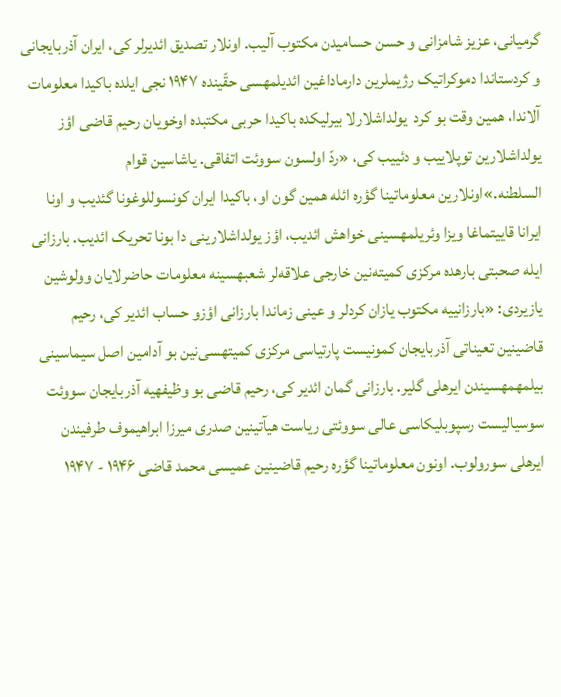گرمیانی، عزیز شامزانی و حسن حسامیدن مکتوب آلیب. اونلار تصدیق ائدیرلر کی، ایران آذربایجانی و کردستاندا دموکراتیک رژیملرین دارماداغین ائدیلمهسی حقّینده ۱۹۴۷ نجی ایلده باکیدا معلومات آلاندا، همین وقت بو کرد  یولداشلارلا بیرلیکده باکیدا حربی مکتبده اوخویان رحیم قاضی اؤز یولداشلارین توپلاییب و دئییب کی، «ردّ اولسون سووئت اتفاقی. یاشاسین قوام السلطنه.»اونلارین معلوماتینا گؤره ائله همین گون او، باکیدا ایران کونسوللوغونا گئدیب و اونا ایرانا قاییتماغا ویزا وئریلمهسینی خواهش ائدیب، اؤز یولداشلارینی دا بونا تحریک ائدیب. بارزانی ایله صحبتی بارهده مرکزی کمیته‌نین خارجی علاقه‌‌لر شعبهسینه معلومات حاضرلایان وولوشین یازیردی: «بارزانییه مکتوب یازان کردلر و عینی زماندا بارزانی اؤزو حساب ائدیر کی، رحیم قاضینین تعیناتی آذربایجان کمونیست پارتیاسی مرکزی کمیتهسی‌نین بو آدامین اصل سیماسینی بیلمهمهسیندن ایرهلی گلیر. بارزانی گمان ائدیر کی، رحیم قاضی بو وظیفهیه آذربایجان سووئت سوسیالیست رسپوبلیکاسی عالی سووئتی ریاست هیآتینین صدری میرزا ابراهیموف طرفیندن ایرهلی سورولوب. اونون معلوماتینا گؤره رحیم قاضینین عمیسی محمد قاضی ۱۹۴۶ - ۱۹۴۷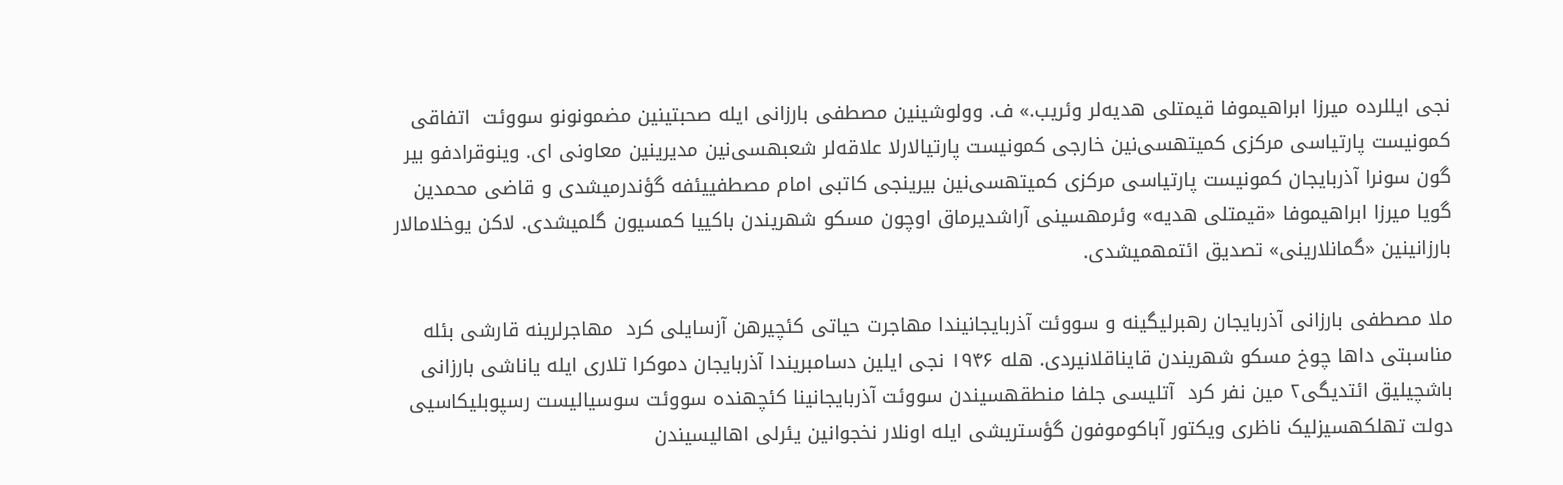نجی ایللرده میرزا ابراهیموفا قیمتلی هدیه‌‌لر وئریب.» ف. وولوشینین مصطفی بارزانی ایله صحبتینین مضمونونو سووئت  اتفاقی کمونیست پارتیاسی مرکزی کمیتهسی‌نین خارجی کمونیست پارتیالارلا علاقه‌‌لر شعبهسی‌‌نین مدیرینین معاونی ای. وینوقرادفو بیر گون سونرا آذربایجان کمونیست پارتیاسی مرکزی کمیتهسی‌نین بیرینجی کاتبی امام مصطفییئفه گؤندرمیشدی و قاضی محمدین گویا میرزا ابراهیموفا «قیمتلی هدیه» وئرمهسینی آراشدیرماق اوچون مسکو شهریندن باکییا کمسیون گلمیشدی. لاکن یوخلامالار بارزانینین «گمانلارینی» تصدیق ائتمهمیشدی.

ملا مصطفی بارزانی آذربایجان رهبرلیگینه و سووئت آذربایجانیندا مهاجرت حیاتی کئچیرهن آزسایلی کرد  مهاجرلرینه قارشی بئله مناسبتی داها چوخ مسکو شهریندن قایناقلانیردی. هله ۱۹۴۶ نجی ایلین دسامبریندا آذربایجان دموکرا تلاری ایله یاناشی بارزانی باشچیلیق ائتدیگی۲ مین نفر کرد  آتلیسی جلفا منطقهسیندن سووئت آذربایجانینا کئچهنده سووئت سوسیالیست رسپوبلیکاسیی دولت تهلکهسیزلیک ناظری ویکتور آباکوموفون گؤستریشی ایله اونلار نخجوانین یئرلی اهالیسیندن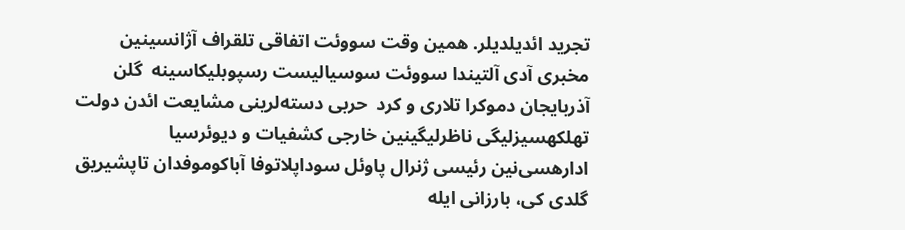تجرید ائدیلدیلر. همین وقت سووئت اتفاقی تلقراف آژانسینین مخبری آدی آلتیندا سووئت سوسیالیست رسپوبلیکاسینه  گلن آذربایجان دموکرا تلاری و کرد  حربی دسته‌‌لرینی مشایعت ائدن دولت تهلکهسیزلیگی ناظرلیگینین خارجی کشفیات و دیوئرسیا ادارهسی‌‌نین رئیسی ژنرال پاوئل سوداپلاتوفا آباکوموفدان تاپشیریق گلدی کی، بارزانی ایله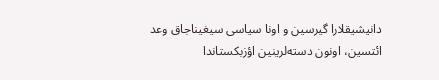دانیشیقلارا گیرسین و اونا سیاسی سیغیناجاق وعد ائتسین، اونون دسته‌‌لرینین اؤزبکستاندا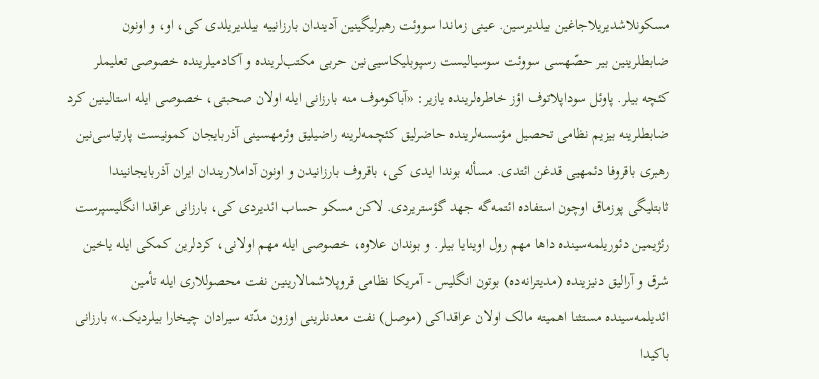مسکونلاشدیریلاجاغین بیلدیرسین. عینی زماندا سووئت رهبرلیگینین آدیندان بارزانییه بیلدیریلدی کی، او، و اونون ضابطلرینین بیر حصّهسی سووئت سوسیالیست رسپوبلیکاسیی‌نین حربی مکتب‌‌لرینده و آکادمیلرینده خصوصی تعلیملر کئچه بیلر. پاوئل سوداپلاتوف اؤز خاطره‌‌‌لرینده یازیر: «آباکوموف منه بارزانی ایله اولان صحبتی، خصوصی ایله استالینین کرد  ضابطلرینه بیزیم نظامی تحصیل مؤسسه‌‌‌لرینده حاضرلیق کئچمه‌‌لرینه راضیلیق وئرمهسینی آذربایجان کمونیست پارتیاسی‌‌نین رهبری باقروفا دئمهیی قدغن ائتدی. مسأله بوندا ایدی کی، باقروف بارزانیدن و اونون آداملاریندان ایران آذربایجانیندا ثابتلیگی پوزماق اوچون استفاده ائتمه‌گه جهد گؤستریردی. لاکن مسکو حساب ائدیردی کی، بارزانی عراقدا انگلیسپرست رئژیمین دئوریلمه‌‌سینده داها مهم رول اوینایا بیلر. و بوندان علاوه، خصوصی ایله مهم اولانی، کردلرین کمکی ایله یاخین شرق و آرالیق دنیزینده (مدیترانه‌ده) بوتون انگلیس - آمریکا نظامی قروپلاشمالارینین نفت محصوللاری ایله تأمین ائدیلمه‌‌سینده مستثنا اهمیته مالک اولان عراقداکی (موصل) نفت معدنلرینی اوزون مدّته سیرادان چیخارا بیلردیک.» بارزانی باکیدا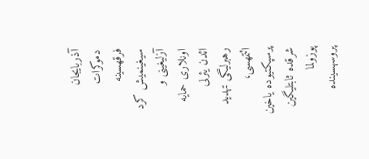آذربایجان دموکرات فرقهسینه سیغینمیش کرد  آزلیغینی و اونلاری حمایه ائدن یئرلی رهبرلیگی تهدید ائتمهسی، پرسپکتیوده یاخین شرقده ثابتلیگین پوزولما پروسهسینده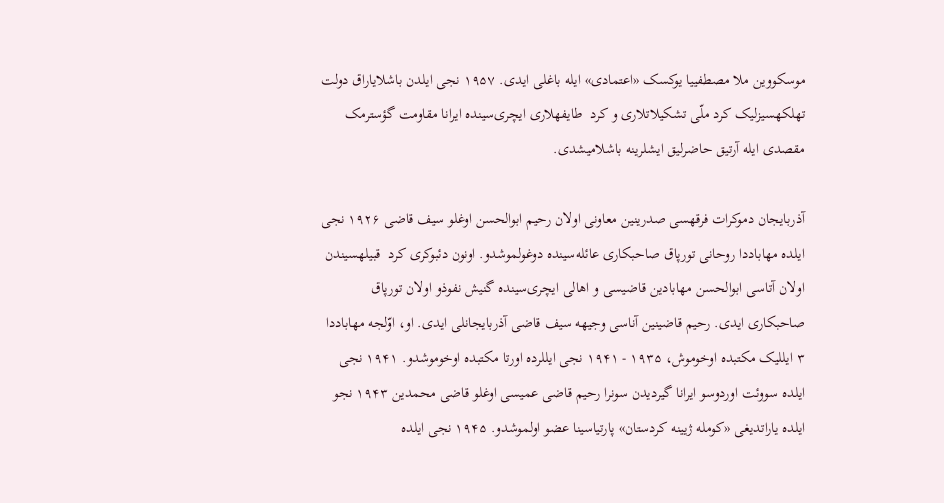موسکووین ملا مصطفییا یوکسک «اعتمادی» ایله باغلی ایدی. ۱۹۵۷ نجی ایلدن باشلایاراق دولت تهلکهسیزلیک کرد ملّی تشکیلاتلاری و کرد  طایفهلاری ایچری‌‌سینده ایرانا مقاومت گؤسترمک مقصدی ایله آرتیق حاضرلیق ایشلرینه باشلامیشدی.

آذربایجان دموکرات فرقهسی صدرینین معاونی اولان رحیم ابوالحسن اوغلو سیف قاضی ۱۹۲۶ نجی ایلده مهاباددا روحانی تورپاق صاحبکاری عائله‌‌سینده دوغولموشدو. اونون دئبوکری کرد  قبیلهسیندن اولان آتاسی ابوالحسن مهابادین قاضیسی و اهالی ایچری‌‌سینده گنیش نفوذو اولان تورپاق صاحبکاری ایدی. رحیم قاضینین آناسی وجیهه سیف قاضی آذربایجانلی ایدی. او، اوّلجه مهاباددا ۳ ایللیک مکتبده اوخوموش، ۱۹۳۵ - ۱۹۴۱ نجی ایللرده اورتا مکتبده اوخوموشدو. ۱۹۴۱ نجی ایلده سووئت اوردوسو ایرانا گیردیدن سونرا رحیم قاضی عمیسی اوغلو قاضی محمدین ۱۹۴۳ نجو ایلده یاراتدیغی «کومله ژیینه کردستان» پارتیاسینا عضو اولموشدو. ۱۹۴۵ نجی ایلده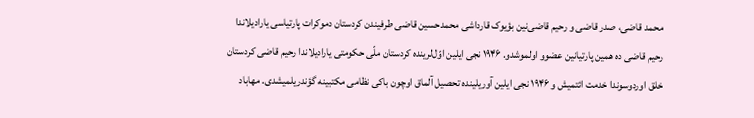محمد قاضی، صدر قاضی و رحیم قاضی‌نین بؤیوک قارداشی محمدحسین قاضی طرفیندن کردستان دموکرات پارتیاسی یارادیلاندا رحیم قاضی ده همین پارتیانین عضوو اولموشدو. ۱۹۴۶ نجی ایلین اوّل‌‌لرینده کردستان ملّی حکومتی یارادیلاندا رحیم قاضی کردستان خلق اوردوسوندا خدمت ائتمیش و ۱۹۴۶ نجی ایلین آوریلینده تحصیل آلماق اوچون باکی نظامی مکتبینه گؤندریلمیشدی. مهاباد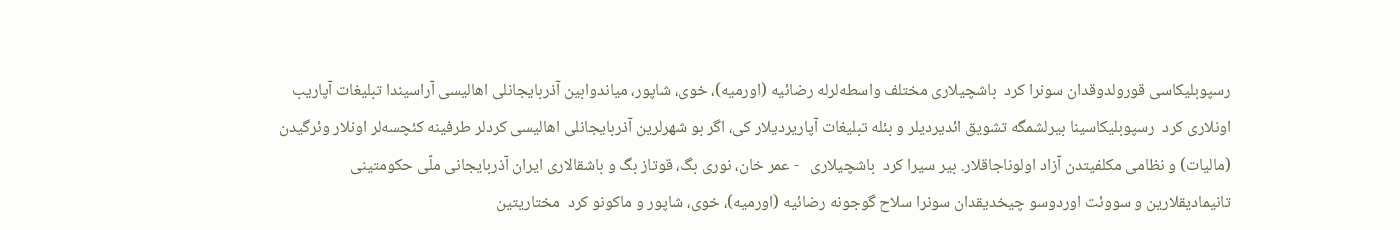رسپوبلیکاسی قورولدوقدان سونرا کرد  باشچیلاری مختلف واسطه‌‌لرله رضائیه (اورمیه)، خوی، شاپور، میاندوابین آذربایجانلی اهالیسی آراسیندا تبلیغات آپاریب اونلاری کرد  رسپوبلیکاسینا بیرلشمگه تشویق ائدیردیلر و بئله تبلیغات آپاریردیلار کی، اگر بو شهرلرین آذربایجانلی اهالیسی کردلر طرفینه کئچسه‌‌لر اونلار وئرگیدن (مالیات) و نظامی مکلفیتدن آزاد اولوناجاقلار. بیر سیرا کرد  باشچیلاری   - عمر خان، نوری بگ، قوتاز بگ و باشقالاری ایران آذربایجانی ملّی حکومتینی تانیمادیقلارین و سووئت اوردوسو چیخدیقدان سونرا سلاح گوجونه رضائیه (اورمیه)، خوی، شاپور و ماکونو کرد  مختاریتین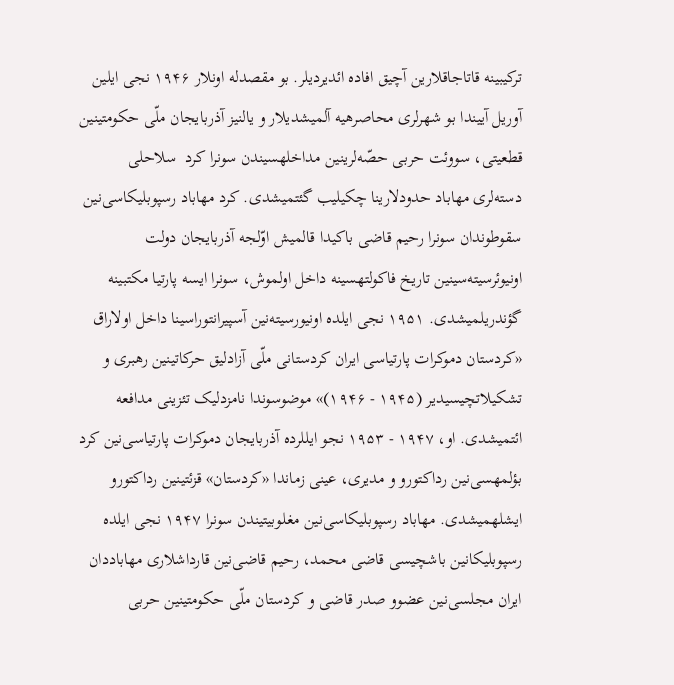ترکیبینه قاتاجاقلارین آچیق افاده ائدیردیلر. بو مقصدله اونلار ۱۹۴۶ نجی ایلین آوریل آییندا بو شهرلری محاصرهیه آلمیشدیلار و یالنیز آذربایجان ملّی حکومتینین قطعیتی، سووئت حربی حصّه‌‌لرینین مداخلهسیندن سونرا کرد  سلاحلی دسته‌‌لری مهاباد حدودلارینا چکیلیب گئتمیشدی. کرد مهاباد رسپوبلیکاسی‌‌نین سقوطوندان سونرا رحیم قاضی باکیدا قالمیش اوّلجه آذربایجان دولت اونیوئرسیته‌سینین تاریخ فاکولتهسینه داخل اولموش، سونرا ایسه پارتیا مکتبینه گؤندریلمیشدی. ۱۹۵۱ نجی ایلده اونیورسیته‌نین آسپیرانتوراسینا داخل اولاراق «کردستان دموکرات پارتیاسی ایران کردستانی ملّی آزادلیق حرکاتینین رهبری و تشکیلاتچیسیدیر (۱۹۴۵ - ۱۹۴۶)» موضوسوندا نامزدلیک تئزینی مدافعه ائتمیشدی. او، ۱۹۴۷ - ۱۹۵۳ نجو ایللرده آذربایجان دموکرات پارتیاسی‌‌نین کرد  بؤلمهسی‌نین رداکتورو و مدیری، عینی زماندا «کردستان» قزئتینین رداکتورو ایشلهمیشدی. مهاباد رسپوبلیکاسی‌‌نین مغلوبیتیندن سونرا ۱۹۴۷ نجی ایلده رسپوبلیکانین باشچیسی قاضی محمد، رحیم قاضی‌نین قارداشلاری مهاباددان ایران مجلسی‌‌نین عضوو صدر قاضی و کردستان ملّی حکومتینین حربی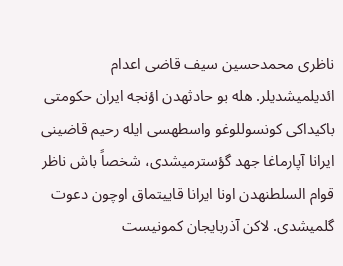ناظری محمدحسین سیف قاضی اعدام ائدیلمیشدیلر. هله بو حادثهدن اؤنجه ایران حکومتی باکیداکی کونسوللوغو واسطهسی ایله رحیم قاضینی ایرانا آپارماغا جهد گؤسترمیشدی، شخصاً باش ناظر قوام السلطنهدن اونا ایرانا قاییتماق اوچون دعوت گلمیشدی. لاکن آذربایجان کمونیست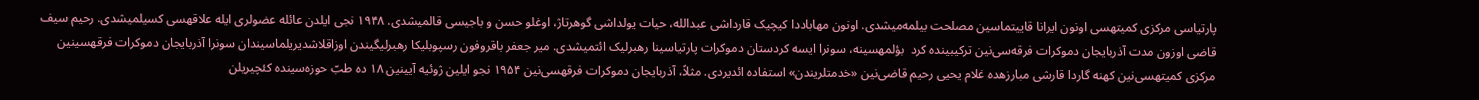پارتیاسی مرکزی کمیتهسی اونون ایرانا قاییتماسین مصلحت بیلمه‌میشدی. اونون مهاباددا کیچیک قارداشی عبدالله، حیات یولداشی گوهرتاژ، اوغلو حسن و باجیسی قالمیشدی. ۱۹۴۸ نجی ایلدن عائله عضولری ایله علاقهسی کسیلمیشدی. رحیم سیف قاضی اوزون مدت آذربایجان دموکرات فرقه‌سی‌نین ترکیبینده کرد  بؤلمهسینه، سونرا ایسه کردستان دموکرات پارتیاسینا رهبرلیک ائتمیشدی. میر جعفر باقروفون رسپوبلیکا رهبرلیگیندن اوزاقلاشدیریلماسیندان سونرا آذربایجان دموکرات فرقهسینین مرکزی کمیتهسی‌نین کهنه گاردا قارشی مبارزهده غلام یحیی رحیم قاضی‌نین «خدمتلریندن» استفاده ائدیردی. مثلاً، آذربایجان دموکرات فرقهسی‌‌نین ۱۹۵۴ نجو ایلین ژوئیه آیینین ۱۸ ده طبّ حوزه‌‌سینده کئچیریلن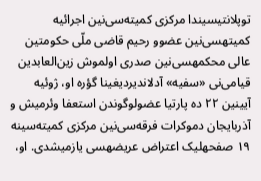توپلانتیسیندا مرکزی کمیته‌سی‌نین اجرائیه کمیتهسی‌‌نین عضوو رحیم قاضی ملّی حکومتین عالی محکمهسی‌‌نین صدری اولموش زین‌العابدین قیامی‌نی «سفیه» آدلاندیردیغینا گؤره او، ژوئیه آیینین ۲۲ ده پارتیا عضولوگوندن استعفا وئرمیش و آذربایجان دموکرات فرقه‌سی‌نین مرکزی کمیته‌سینه ۱۹ صفحهلیک اعتراض عریضهسی یازمیشدی. او،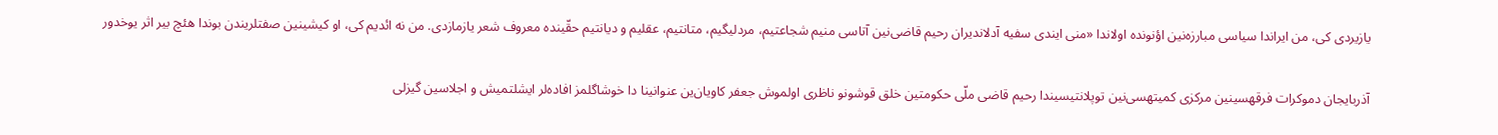یازیردی کی، من ایراندا سیاسی مبارزه‌‌نین اؤنونده اولاندا «منی ایندی سفیه آدلاندیران رحیم قاضی‌نین آتاسی منیم شجاعتیم، مردلیگیم، متانتیم، عقلیم و دیانتیم حقّینده معروف شعر یازمازدی. من نه ائدیم کی، او کیشینین صفتلریندن بوندا هئچ بیر اثر یوخدور

آذربایجان دموکرات فرقهسینین مرکزی کمیتهسی‌نین توپلانتیسیندا رحیم قاضی ملّی حکومتین خلق قوشونو ناظری اولموش جعفر کاویان‌ین عنوانینا دا خوشاگلمز افاده‌‌لر ایشلتمیش و اجلاسین گیزلی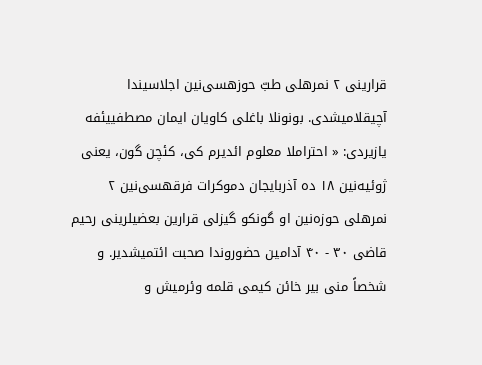قرارینی ۲ نمرهلی طبّ حوزهسی‌‌نین اجلاسیندا آچیقلامیشدی. بونونلا باغلی کاویان ایمان مصطفییئفه یازیردی: « احتراملا معلوم ائدیرم کی، کئچن گون، یعنی ژوئیه‌نین ۱۸ ده آذربایجان دموکرات فرقهسی‌‌نین ۲ نمرهلی حوزه‌‌نین او گونکو گیزلی قرارین بعضیلرینی رحیم قاضی ۳۰ - ۴۰ آدامین حضوروندا صحبت ائتمیشدیر. و شخصاً منی بیر خائن کیمی قلمه وئرمیش و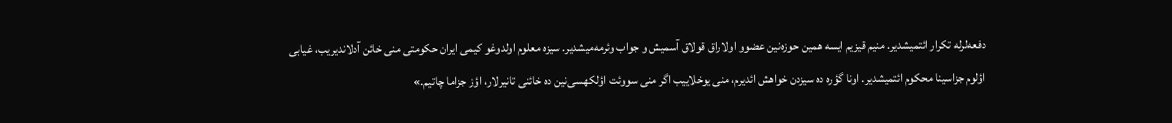دفعه‌‌لرله تکرار ائتمیشدیر. منیم قیزیم ایسه همین حوزه‌‌نین عضوو اولاراق قولاق آسمیش و جواب وئرمه‌میشدیر. سیزه معلوم اولدوغو کیمی ایران حکومتی منی خائن آدلاندیریب، غیابی اؤلوم جزاسینا محکوم ائتمیشدیر. اونا گؤره ده سیزدن خواهش ائدیرم، منی یوخلاییب اگر منی سووئت اؤلکهسی‌‌نین ده خائنی تانیرلار، اؤز جزاما چاتیم.»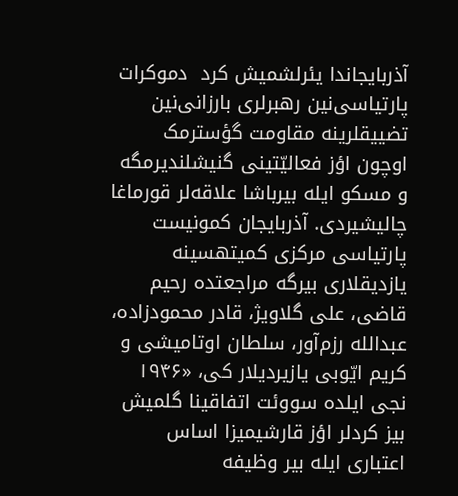آذربایجاندا یئرلشمیش کرد  دموکرات پارتیاسی‌‌نین رهبرلری بارزانی‌نین تضییقلرینه مقاومت گؤسترمک اوچون اؤز فعالیّتینی گنیشلندیرمگه و مسکو ایله بیرباشا علاقه‌‌لر قورماغا چالیشیردی. آذربایجان کمونیست پارتیاسی مرکزی کمیتهسینه یازدیقلاری بیرگه مراجعتده رحیم قاضی، علی گلاویژ، قادر محمودزاده، عبدالله رزم‌آور، سلطان اوتامیشی و کریم ایّوبی یازیردیلار کی، «۱۹۴۶ نجی ایلده سووئت اتفاقینا گلمیش بیز کردلر اؤز قارشیمیزا اساس اعتباری ایله بیر وظیفه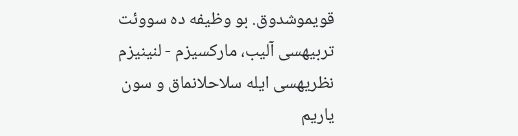قویموشدوق. بو وظیفه ده سووئت تربیهسی آلیب، مارکسیزم - لنینیزم نظریهسی ایله سلاحلانماق و سون یاریم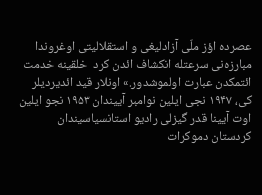عصرده اؤز ملّی آزادلیغی و استقلالیتی اوغروندا مبارزه‌نی سرعتله انکشاف ائدن کرد  خلقینه خدمت ائتمکدن عبارت اولموشدور.» اونلار قید ائدیردیلر کی، ۱۹۴۷ نجی ایلین نوامبر آییندان ۱۹۵۳ نجو ایلین اوت آیینا قدر گیزلی رادیو استانسیاسیندان کردستان دموکرات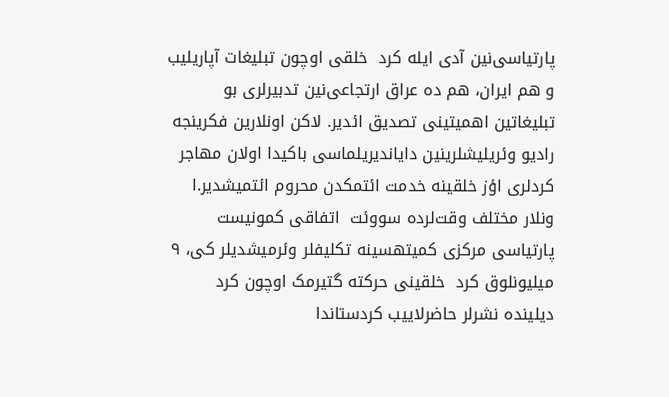پارتیاسی‌‌نین آدی ایله کرد  خلقی اوچون تبلیغات آپاریلیب و هم ایران، هم ده عراق ارتجاعی‌‌نین تدبیرلری بو تبلیغاتین اهمیتینی تصدیق ائدیر. لاکن اونلارین فکرینجه رادیو وئریلیشلرینین دایاندیریلماسی باکیدا اولان مهاجر  کردلری اؤز خلقینه خدمت ائتمکدن محروم ائتمیشدیر.ا ونلار مختلف وقت‌لرده سووئت  اتفاقی کمونیست پارتیاسی مرکزی کمیتهسینه تکلیفلر وئرمیشدیلر کی، ۹ میلیونلوق کرد  خلقینی حرکته گتیرمک اوچون کرد  دیلینده نشرلر حاضرلاییب کردستاندا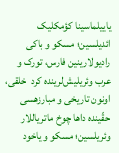یاییلماسینا کؤمکلیک ائدیلسین؛ مسکو و باکی رادیولارینین فارس، تورک و عرب وئریلیش‌‌لرینده کرد  خلقی، اونون تاریخی و مبارزهسی حقّینده داها چوخ ماتریاللار وئریلسین؛ مسکو و یاخود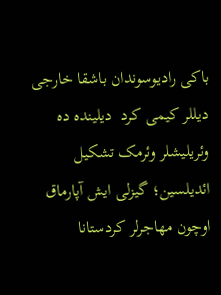باکی رادیوسوندان باشقا خارجی دیللر کیمی کرد  دیلینده ده وئریلیشلر وئرمک تشکیل ائدیلسین؛ گیزلی ایش آپارماق اوچون مهاجرلر کردستانا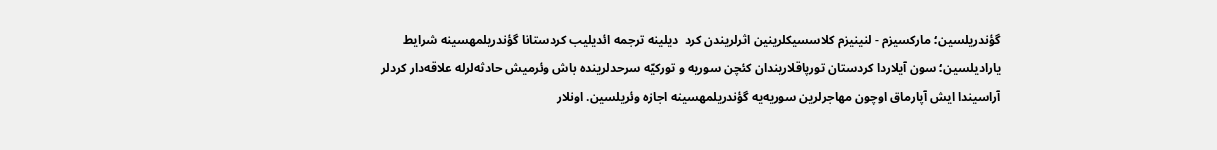گؤندریلسین؛ مارکسیزم - لنینیزم کلاسسیکلرینین اثرلریندن کرد  دیلینه ترجمه ائدیلیب کردستانا گؤندریلمهسینه شرایط یارادیلسین؛ سون آیلاردا کردستان تورپاقلاریندان کئچن سوریه و تورکیّه سرحد‌‌لرینده باش وئرمیش حادثه‌‌لرله علاقه‌دار کردلر آراسیندا ایش آپارماق اوچون مهاجرلرین سوریه‌یه گؤندریلمهسینه اجازه وئریلسین. اونلار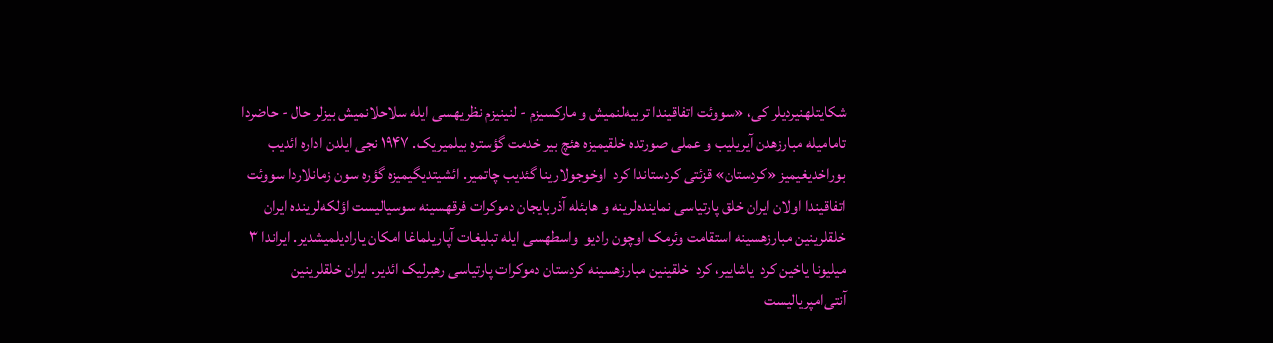شکایتلهنیردیلر کی، «سووئت اتفاقیندا تربیه‌لنمیش و مارکسیزم - لنینیزم نظریهسی ایله سلاحلانمیش بیزلر حال - حاضردا تامامیله مبارزهدن آیریلیب و عملی صورتده خلقیمیزه هئچ بیر خدمت گؤستره بیلمیریک. ۱۹۴۷ نجی ایلدن اداره ائدیب بوراخدیغیمیز «کردستان» قزئتی کردستاندا کرد  اوخوجولارینا گئدیب چاتمیر. ائشیتدیگیمیزه گؤره سون زمانلاردا سووئت اتفاقیندا اولان ایران خلق پارتیاسی نماینده‌‌لرینه و هابئله آذربایجان دموکرات فرقهسینه سوسیالیست اؤلکه‌‌‌لرینده ایران خلقلرینین مبارزهسینه استقامت وئرمک اوچون رادیو  واسطهسی ایله تبلیغات آپاریلماغا امکان یارادیلمیشدیر. ایراندا ۳ میلیونا یاخین کرد  یاشاییر، کرد  خلقینین مبارزهسینه کردستان دموکرات پارتیاسی رهبرلیک ائدیر. ایران خلقلرینین آنتی‌امپریالیست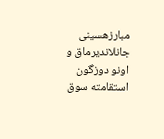مبارزهسینی جانلاندیرماق و اونو دوزگون استقامته سوق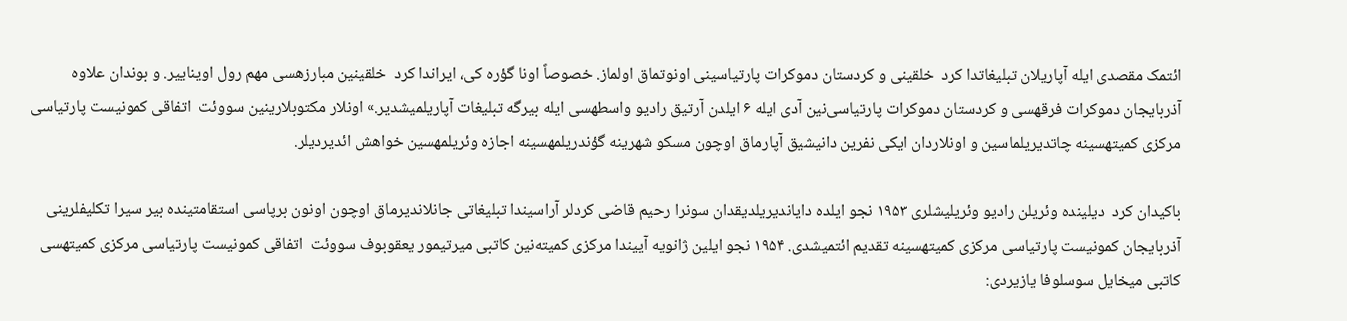ائتمک مقصدی ایله آپاریلان تبلیغاتدا کرد  خلقینی و کردستان دموکرات پارتیاسینی اونوتماق اولماز. خصوصاً اونا گؤره کی، ایراندا کرد  خلقینین مبارزهسی مهم رول اویناییر. و بوندان علاوه آذربایجان دموکرات فرقهسی و کردستان دموکرات پارتیاسی‌‌نین آدی ایله ۶ ایلدن آرتیق رادیو واسطهسی ایله بیرگه تبلیغات آپاریلمیشدیر.» اونلار مکتوبلارینین سووئت  اتفاقی کمونیست پارتیاسی مرکزی کمیتهسینه چاتدیریلماسین و اونلاردان ایکی نفرین دانیشیق آپارماق اوچون مسکو شهرینه گؤندریلمهسینه اجازه وئریلمهسین خواهش ائدیردیلر.

باکیدان کرد  دیلینده وئریلن رادیو وئریلیشلری ۱۹۵۳ نجو ایلده دایاندیریلدیقدان سونرا رحیم قاضی کردلر آراسیندا تبلیغاتی جانلاندیرماق اوچون اونون برپاسی استقامتینده بیر سیرا تکلیفلرینی آذربایجان کمونیست پارتیاسی مرکزی کمیتهسینه تقدیم ائتمیشدی. ۱۹۵۴ نجو ایلین ژانویه آییندا مرکزی کمیته‌نین کاتبی میرتیمور یعقوبوف سووئت  اتفاقی کمونیست پارتیاسی مرکزی کمیتهسی کاتبی میخایل سوسلوفا یازیردی: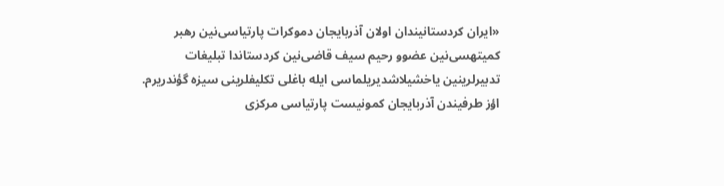«ایران کردستانیندان اولان آذربایجان دموکرات پارتیاسی‌‌نین رهبر کمیتهسی‌‌نین عضوو رحیم سیف قاضی‌نین کردستاندا تبلیغات تدبیرلرینین یاخشیلاشدیریلماسی ایله باغلی تکلیفلرینی سیزه گؤندریرم. اؤز طرفیندن آذربایجان کمونیست پارتیاسی مرکزی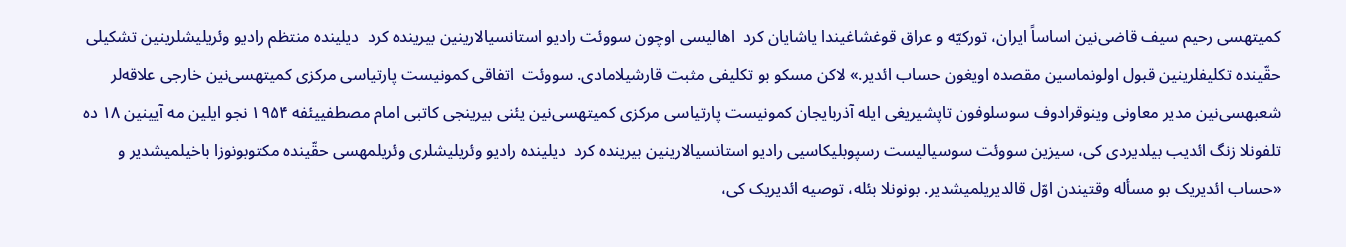کمیتهسی رحیم سیف قاضی‌نین اساساً ایران، تورکیّه و عراق قوغشاغیندا یاشایان کرد  اهالیسی اوچون سووئت رادیو استانسیالارینین بیرینده کرد  دیلینده منتظم رادیو وئریلیشلرینین تشکیلی حقّینده تکلیفلرینین قبول اولونماسین مقصده اویغون حساب ائدیر.» لاکن مسکو بو تکلیفی مثبت قارشیلامادی. سووئت  اتفاقی کمونیست پارتیاسی مرکزی کمیتهسی‌نین خارجی علاقه‌‌لر شعبهسی‌‌نین مدیر معاونی وینوقرادوف سوسلوفون تاپشیریغی ایله آذربایجان کمونیست پارتیاسی مرکزی کمیتهسی‌نین یئنی بیرینجی کاتبی امام مصطفییئفه ۱۹۵۴ نجو ایلین مه آیینین ۱۸ ده تلفونلا زنگ ائدیب بیلدیردی کی، سیزین سووئت سوسیالیست رسپوبلیکاسیی رادیو استانسیالارینین بیرینده کرد  دیلینده رادیو وئریلیشلری وئریلمهسی حقّینده مکتوبونوزا باخیلمیشدیر و «حساب ائدیریک بو مسأله وقتیندن اوّل قالدیریلمیشدیر. بونونلا بئله، توصیه ائدیریک کی،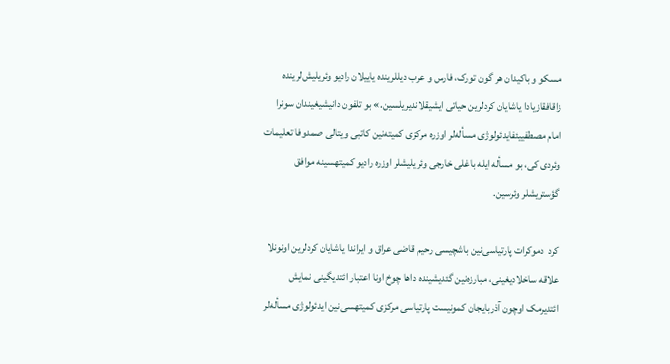مسکو و باکیدان هر گون تورک، فارس و عرب دیللرینده یاییلان رادیو وئریلیش‌‌لرینده زاقافقازیادا یاشایان کردلرین حیاتی ایشیقلاندیریلسین.» بو تلفون دانیشیغیندان سونرا امام مصطفییئفایدئولوژی مسأله‌‌لر اوزره مرکزی کمیته‌نین کاتبی ویتالی صمدوفا تعلیمات وئردی کی، بو مسأله ایله باغلی خارجی وئریلیشلر اوزره رادیو کمیتهسینه موافق گؤستریشلر وئرسین.

کرد  دموکرات پارتیاسی‌‌نین باشچیسی رحیم قاضی عراق و ایراندا یاشایان کردلرین اونونلا علاقه ساخلادیغینی، مبارزه‌‌نین گئدیشینده داها چوخ اونا اعتبار ائتدیگینی نمایش ائتدیرمک اوچون آذربایجان کمونیست پارتیاسی مرکزی کمیتهسی‌نین ایدئولوژی مسأله‌‌لر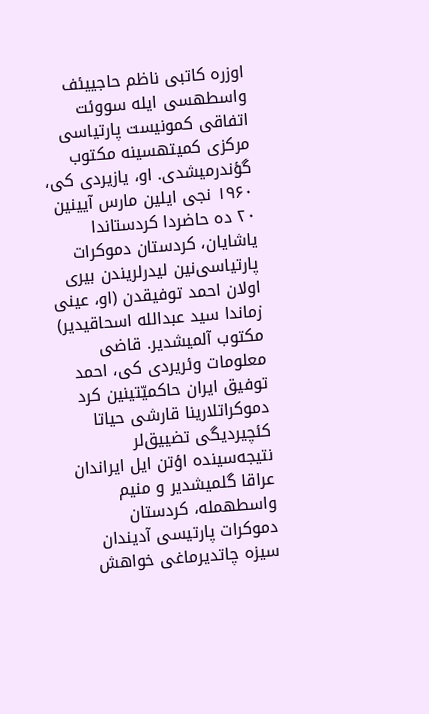اوزره کاتبی ناظم حاجییئف واسطهسی ایله سووئت  اتفاقی کمونیست پارتیاسی مرکزی کمیتهسینه مکتوب گؤندرمیشدی. او، یازیردی کی، ۱۹۶۰ نجی ایلین مارس آیینین ۲۰ ده حاضردا کردستاندا یاشایان، کردستان دموکرات پارتیاسی‌‌نین لیدرلریندن بیری اولان احمد توفیقدن (او، عینی زماندا سید عبدالله اسحاقیدیر) مکتوب آلمیشدیر. قاضی معلومات وئریردی کی، احمد توفیق ایران حاکمیّتینین کرد  دموکراتلارینا قارشی حیاتا کئچیردیگی تضییق‌لر نتیجه‌‌سینده اؤتن ایل ایراندان عراقا گلمیشدیر و منیم واسطهمله، کردستان دموکرات پارتیسی آدیندان سیزه چاتدیرماغی خواهش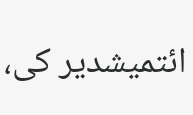ائتمیشدیر کی،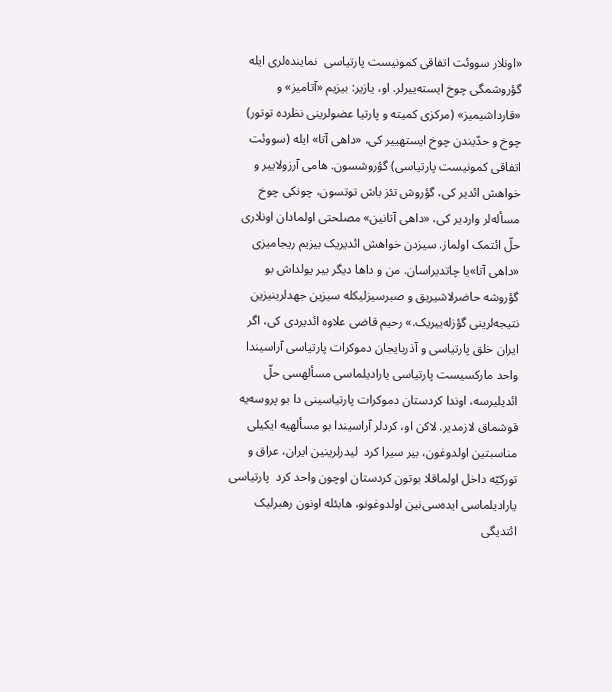«اونلار سووئت اتفاقی کمونیست پارتیاسی  نماینده‌‌لری ایله گؤروشمگی چوخ ایسته‌ییرلر. او، یازیر: بیزیم «آتامیز» و «قارداشیمیز» (مرکزی کمیته و پارتیا عضولرینی نظرده توتور) چوخ و حدّیندن چوخ ایستهییر کی، «داهی آتا» ایله (سووئت اتفاقی کمونیست پارتیاسی) گؤروشسون. هامی آرزولاییر و خواهش ائدیر کی، گؤروش تئز باش توتسون، چونکی چوخ مسأله‌‌لر واردیر کی، «داهی آتانین» مصلحتی اولمادان اونلاری حلّ ائتمک اولماز. سیزدن خواهش ائدیریک بیزیم ریجامیزی «داهی آتا»یا چاتدیراسان. من و داها دیگر بیر یولداش بو گؤروشه حاضرلاشیریق و صبرسیزلیکله سیزین جهدلرینیزین نتیجه‌‌لرینی گؤزله‌ییریک.» رحیم قاضی علاوه ائدیردی کی، اگر ایران خلق پارتیاسی و آذربایجان دموکرات پارتیاسی آراسیندا واحد مارکسیست پارتیاسی یارادیلماسی مسألهسی حلّ ائدیلیرسه، اوندا کردستان دموکرات پارتیاسینی دا بو پروسه‌یه قوشماق لازمدیر. لاکن او، کردلر آراسیندا بو مسألهیه ایکیلی مناسبتین اولدوغون، بیر سیرا کرد  لیدرلرینین ایران، عراق و تورکیّه داخل اولماقلا بوتون کردستان اوچون واحد کرد  پارتیاسی یارادیلماسی ایده‌سی‌‌نین اولدوغونو، هابئله اونون رهبرلیک ائتدیگی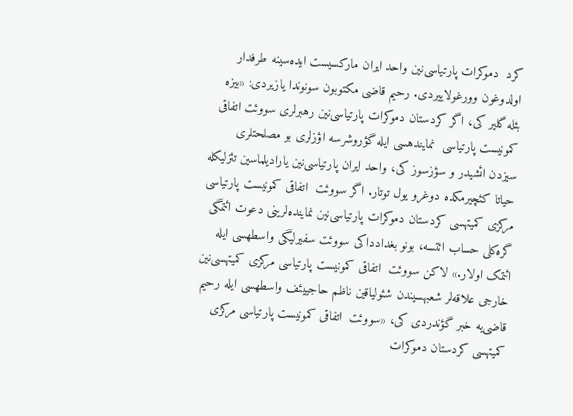کرد  دموکرات پارتیاسی‌‌نین واحد ایران مارکسیست ایده‌سینه طرفدار اولدوغون وورغولاییردی. رحیم قاضی مکتوبون سونوندا یازیردی: «بیزه بئله گلیر کی، اگر کردستان دموکرات پارتیاسی‌‌نین رهبرلری سووئت اتفاقی کمونیست پارتیاسی  نمایندهسی ایله گؤروشرسه اؤزلری بو مصلحتلری سیزدن ائشیدر و سؤزسوز کی، واحد ایران پارتیاسی‌‌نین یارادیلماسین تئزلیکله حیاتا کئچیرمکده دوغرو یول توتار. اگر سووئت  اتفاقی کمونیست پارتیاسی مرکزی کمیتهسی کردستان دموکرات پارتیاسی‌‌نین نماینده‌‌لرینی دعوت ائتمگی گره‌کلی حساب ائتسه، بونو بغدادداکی سووئت سفیرلیگی واسطهسی ایله ائتمک اولار.» لاکن سووئت  اتفاقی کمونیست پارتیاسی مرکزی کمیتهسی‌نین خارجی علاقه‌‌لر شعبهسیندن شئولیاقین ناظم حاجییئف واسطهسی ایله رحیم قاضی‌یه خبر گؤندردی کی، «سووئت  اتفاقی کمونیست پارتیاسی مرکزی کمیتهسی کردستان دموکرات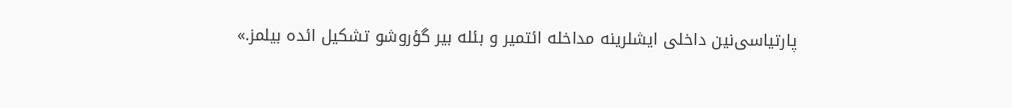پارتیاسی‌‌نین داخلی ایشلرینه مداخله ائتمیر و بئله بیر گؤروشو تشکیل ائده بیلمز.»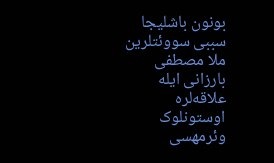بونون باشلیجا سببی سووئتلرین ملا مصطفی بارزانی ایله علاقه‌‌لره اوستونلوک وئرمهسی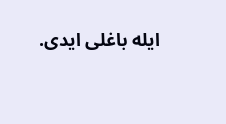ایله باغلی ایدی.